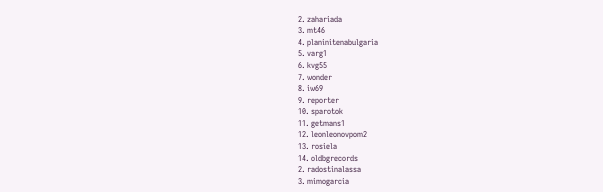2. zahariada
3. mt46
4. planinitenabulgaria
5. varg1
6. kvg55
7. wonder
8. iw69
9. reporter
10. sparotok
11. getmans1
12. leonleonovpom2
13. rosiela
14. oldbgrecords
2. radostinalassa
3. mimogarcia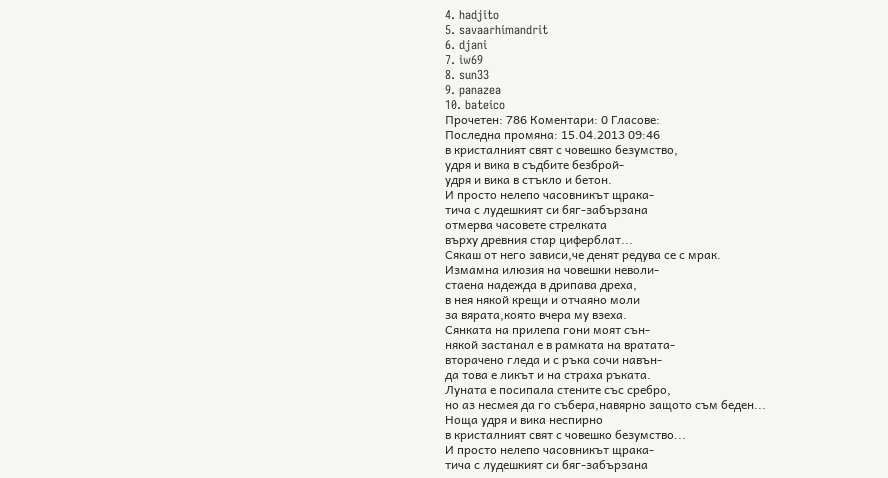4. hadjito
5. savaarhimandrit
6. djani
7. iw69
8. sun33
9. panazea
10. bateico
Прочетен: 786 Коментари: 0 Гласове:
Последна промяна: 15.04.2013 09:46
в кристалният свят с човешко безумство,
удря и вика в съдбите безброй-
удря и вика в стъкло и бетон.
И просто нелепо часовникът щрака-
тича с лудешкият си бяг-забързана
отмерва часовете стрелката
върху древния стар циферблат...
Сякаш от него зависи,че денят редува се с мрак.
Измамна илюзия на човешки неволи-
стаена надежда в дрипава дреха,
в нея някой крещи и отчаяно моли
за вярата,която вчера му взеха.
Сянката на прилепа гони моят сън-
някой застанал е в рамката на вратата-
вторачено гледа и с ръка сочи навън-
да това е ликът и на страха ръката.
Луната е посипала стените със сребро,
но аз несмея да го събера,навярно защото съм беден...
Ноща удря и вика неспирно
в кристалният свят с човешко безумство...
И просто нелепо часовникът щрака-
тича с лудешкият си бяг-забързана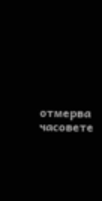отмерва часовете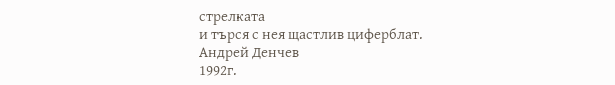стрелката
и търся с нея щастлив циферблат.
Андрей Денчев
1992г.